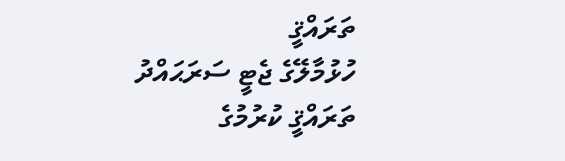ތަރައްޤީ
ހުޅުމާލޭގެ ޖެޓީ ސަރަޙައްދު ތަރައްޤީ ކުރުމުގެ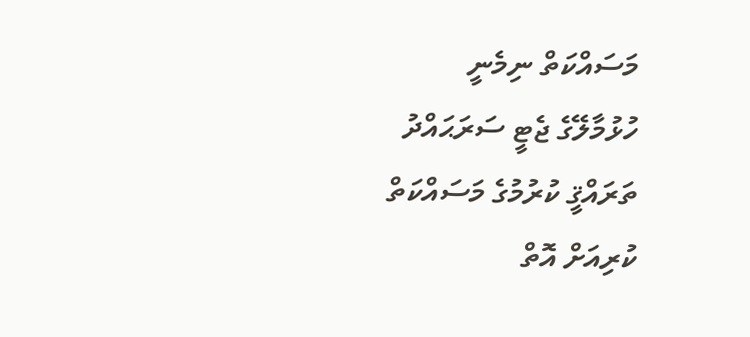މަސައްކަތް ނިމެނީ
ހުޅުމާލޭގެ ޖެޓީ ސަރަޙައްދު ތަރައްޤީ ކުރުމުގެ މަސައްކަތް ކުރިއަށް އޮތް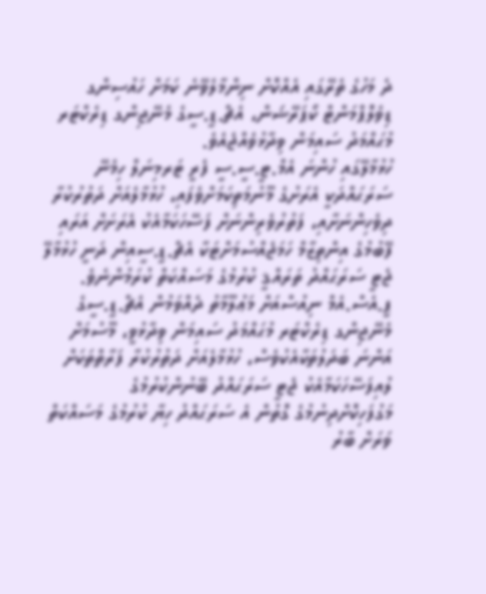ދެ މަހުގެ ތެރޭގައި އެއްކޮށް ނިންމާލެވޭނެ ކަމަށް ހައުސިންގ ޑިވެލޮޕްމަންޓް ކޯޕަރޭޝަން، އެޗް.ޑީ.ސީގެ މެނޭޖިންގ ޑިރެކްޓަރ މުޙައްމަދު ސައިމަން ވިދާޅުވެއްޖެއެވެ.
ހުޅުމާލޭގައި ހުންނަ އެމް.ޓީ.ސީ.ސީ ފެރީ ޓަރމިނަލް ހިމެނޭ ސަރަޙައްދަކީ އެރަށުގެ މޫނުމަތިކަމަށްވެފައި، ހުޅުމާލެއަށް ދަތުރުކުރާ ދިވެހިންނަށާއި، ފަތުރުވެރިންނަށް ފަސޭހަކަމާއެކު އެރަށަށް އަރައި ފޭބުމުގެ އިންތިޒާމް ހަމަޖެއްސުމަށްޓަކާ އެޗް.ޑީ.ސީއިން ދަނީ ހުޅުމާލޭ ޖެޓީ ސަރަޙައްދު ތަރައްޤީ ކުރުމުގެ މަސައްކަތް ކުރަމުންނެވެ. ޕީ.އެސް.އެމް ނިއުސްއަށް މަޢުލޫމާތު ދެއްވަމުން އެޗް.ޑީ.ސީގެ މެނޭޖިންގ ޑިރެކްޓަރ މުޙައްމަދު ސައިމަން ވިދާޅުވީ، މޫސުމަށް އަންނަ ބަދަލުތަކާއެކުވެސް، ހުޅުމާލެއަށް ދަތުރުކުރާ ފަރާތްތަކަށް ލުއިފަސޭހަކަމާއެކު ޖެޓީ ސަރަޙައްދު ބޭނުންކުރުމުގެ މަގުފަހިކޮށްދިނުމުގެ ގޮތުން އެ ސަރަޙައްދު ހިޔާ ކުރުމުގެ މަސައްކަތް ވަރަށް ބާރު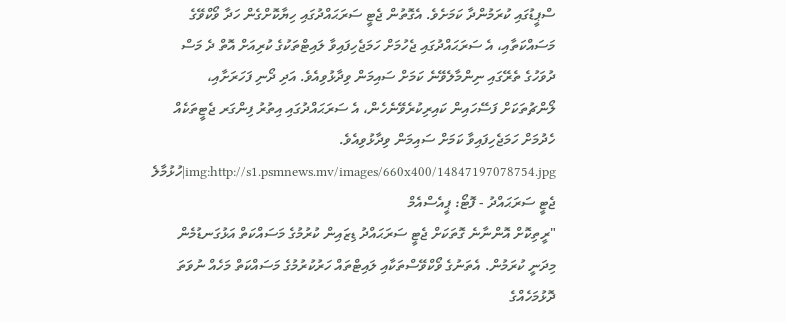ސްޕީޑުގައި ކުރަމުންދާ ކަމަށެވެ. އެގޮތުން ޖެޓީ ސަރަޙައްދުގައި ހިޔާކޮށްގެން ހަދާ ވޯކްވޭގެ މަސައްކަތާއި، އެ ސަރަޙައްދުގައި ޖެހުމަށް ހަމަޖެހިފައިވާ ލައިޓްތަކުގެ ކުރިއަށް އޮތް ދެ މަސް ދުވަހުގެ ތެރޭގައި ނިންމާލެވޭނެ ކަމަށް ސައިމަން ވިދާޅުވިއެވެ. އަދި ދޯނި ފަހަރަށާއި، ލޯންޗުތަކަށް ފަސޭހައިން ކައިރިކުރެވޭނެހެން، އެ ސަރަޙައްދުގައި އިތުރު ފިންގަރ ޖެޓީތަކެއް ހެދުމަށް ހަމަޖެހިފައިވާ ކަމަށް ސައިމަން ވިދާޅުވިއެވެ. img:http://s1.psmnews.mv/images/660x400/14847197078754.jpg|ހުޅުމާލެ ޖެޓީ ސަރަޙައްދު - ފޮޓޯ: ޕީއެސްއެމް
"ރީތިކޮށް އޮންނާނެ ގޮތަކަށް ޖެޓީ ސަރަޙައްދު ޑިޒައިން ކުރުމުގެ މަސައްކަތް އަޅުގަނޑުމެން މިދަނީ ކުރަމުން. އެތަނުގެ ވޯކްވޭސްތަކާއި ލައިޓްތައް ހަރުކުރުމުގެ މަސައްކަތް މަހެއް ނުވަތަ ދޮޅުމަހެއްގެ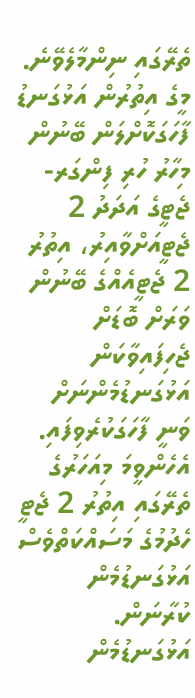ތެރޭގައި ނިންމާލެވޭނެ. މީގެ އިތުރުން އަޅުގަނޑު ފާހަގަކޮށްލަން ބޭނުން މިހާރު ހުރި ފިންގަރ-ޖެޓީގެ އަދަދު 2 ޖެޓީއަށްވާއިރު، އިތުރު 2 ޖެޓީއެއްގެ ބޭނުން ވަރަށް ބޮޑަށް ޖެހިފައިވާކަން އަޅުގަނޑުމެންނަށް ވަނީ ފާހަގަކުރެވިފައި. އެހެންވީމަ މިއަހަރުގެ ތެރޭގައި އިތުރު 2 ޖެޓީ ހެދުމުގެ މަސައްކަތްވެސް އަޅުގަނޑުމެން ކުރާނަން. އަޅުގަނޑުމެން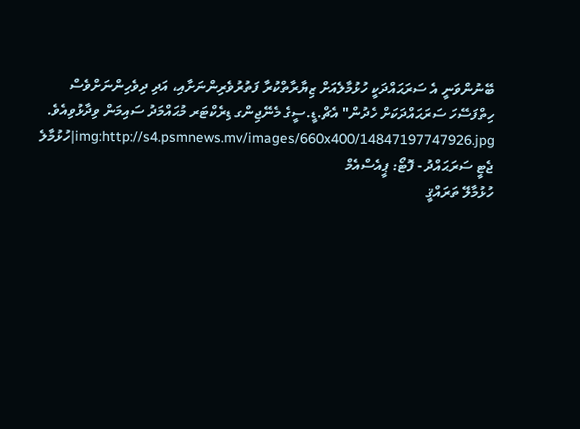ބޭނުންވަނީ އެ ސަރަޙައްދަކީ ހުޅުމާލެއަށް ޒިޔާރާތްކުރާ ފަތުރުވެރިންނަށާއި، އަދި ދިވެހިންނަށްވެސް ހިތްފަސޭހަ ސަރަޙައްދަކަށް ހެދުން" އެޗް.ޑީ.ސީގެ މެނޭޖިންގ ޑިރެކްޓަރ މުޙައްމަދު ސައިމަން ވިދާޅުވިއެވެ. img:http://s4.psmnews.mv/images/660x400/14847197747926.jpg|ހުޅުމާލެ ޖެޓީ ސަރަޙައްދު - ފޮޓޯ: ޕީއެސްއެމް
ހުޅުމާލޭ ތަރައްޤީ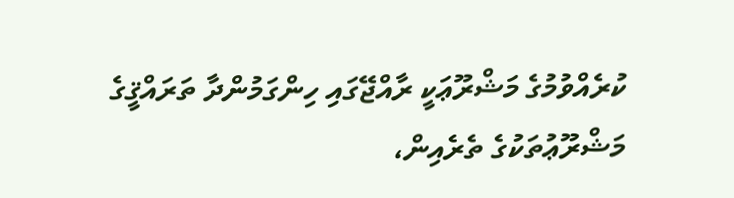ކުރެއްވުމުގެ މަޝްރޫޢަކީ ރާއްޖޭގައި ހިންގަމުންދާ ތަރައްޤީގެ މަޝްރޫޢުތަކުގެ ތެރެއިން،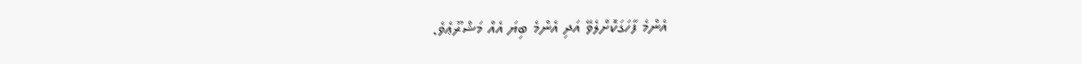އެންމެ ފާހަގަކޮށްލެވޭ އަދި އެންމެ ބިޔަ އެއް މަޝްރޫޢެވެ.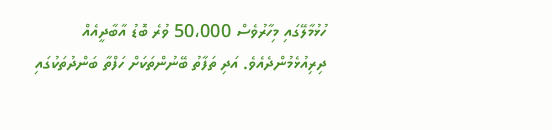ހުޅުމާލޭގައި މިހާރުވެސް 50،000 ވުރެ ބޮޑު އާބާދީއެއް ދިރިއުޅެމުންދެއެވެ. އަދި ތަފާތު ބޭނުންތަކަށް ހަފްތާ ބަންދުތަކުގައި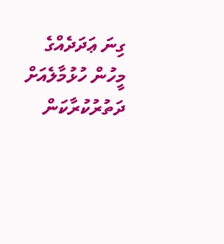ގިނަ ޢަދަދެއްގެ މީހުން ހުޅުމާލެއަށް ދަތުރުކުރާކަން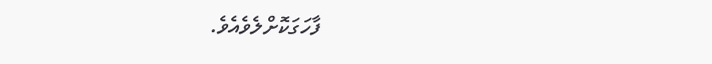ފާހަގަކޮށްލެވެއެވެ.